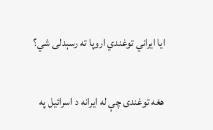ایا ایراني توغندي اروپا ته رسېدلی شي؟

هغه توغندی چې له ایرانه د اسرائیل په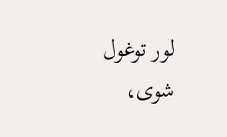لور توغول شوی،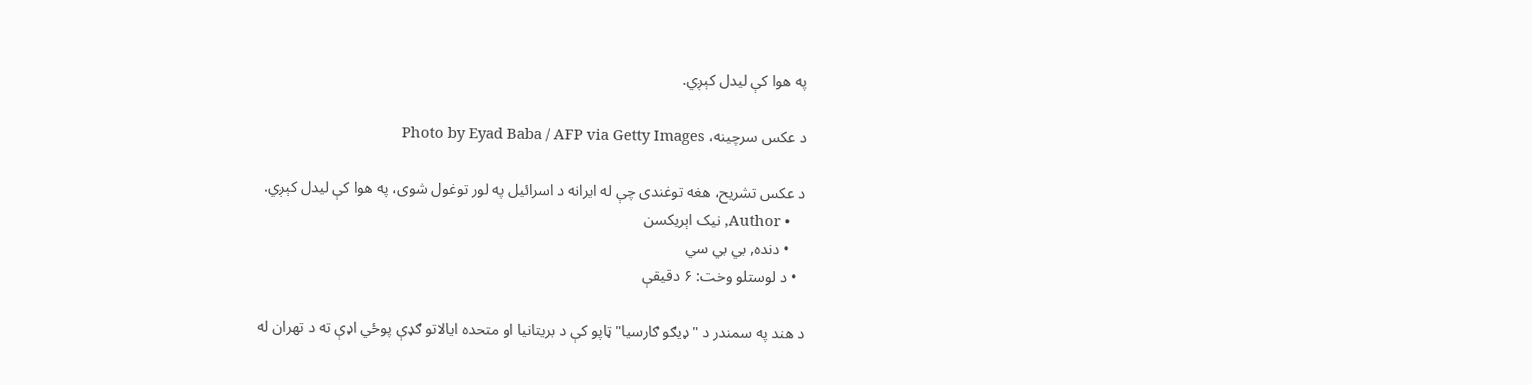په هوا کې لیدل کېږي.

د عکس سرچینه، Photo by Eyad Baba / AFP via Getty Images

د عکس تشریح، هغه توغندی چې له ایرانه د اسرائیل په لور توغول شوی، په هوا کې لیدل کېږي.
    • Author, نیک اېریکسن
    • دنده, بي بي سي
  • د لوستلو وخت: ۶ دقیقې

د هند په سمندر د "ډیګو ګارسیا" ټاپو کې د بریتانیا او متحده ایالاتو ګډې پوځي اډې ته د تهران له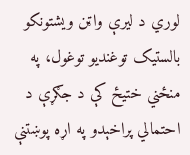لوري د لیرې واټن ویشتونکو بالستیک توغندیو توغول، په منځني ختیځ کې د جګړې د احتمالي پراخېدو په اړه پوښتنې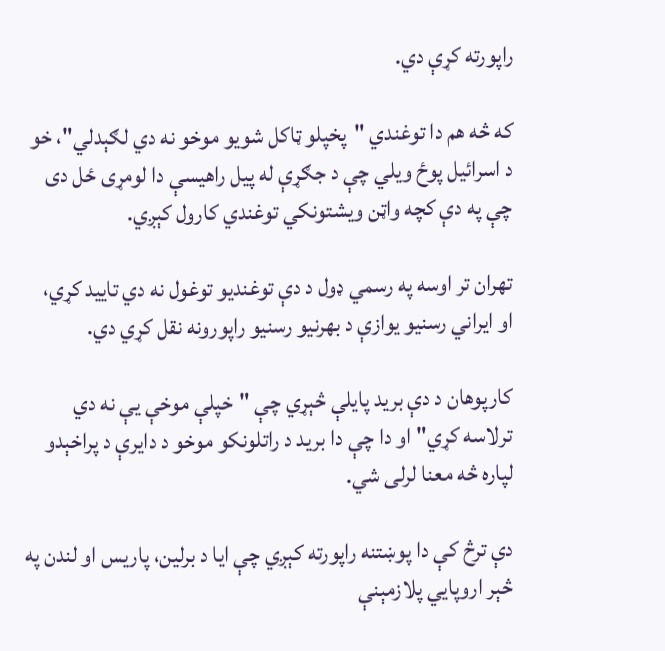راپورته کړې دي.

که څه هم دا توغندي "پخپلو ټاکل شویو موخو نه دي لګېدلي"، خو د اسرائیل پوځ ویلي چې د جګړې له پیل راهیسې دا لومړی ځل دی چې په دې کچه واټن ویشتونکي توغندي کارول کېږي.

تهران تر اوسه په رسمي ډول د دې توغندیو توغول نه دي تایید کړي، او ایراني رسنیو یوازې د بهرنیو رسنیو راپورونه نقل کړي دي.

کارپوهان د دې برید پایلې څېړي چې "خپلې موخې یې نه دي ترلاسه کړي" او دا چې دا برید د راتلونکو موخو د دایرې د پراخېدو لپاره څه معنا لرلی شي.

دې ترڅ کې دا پوښتنه راپورته کېږي چې ایا د برلین، پاریس او لندن په څېر اروپايي پلازمېنې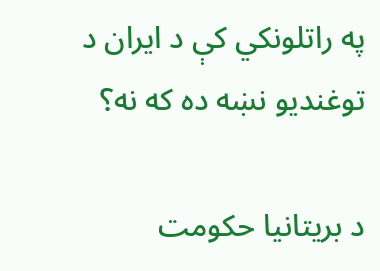په راتلونکي کې د ایران د توغندیو نښه ده که نه؟

د بریتانیا حکومت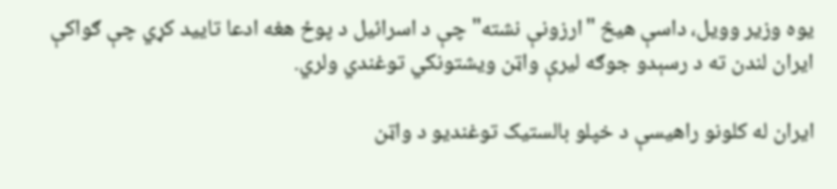یوه وزیر وویل، داسې هیڅ "ارزونې نشته" چې د اسرائیل د پوځ هغه ادعا تایید کړي چې ګواکې ایران لندن ته د رسېدو جوګه لیرې واټن ویشتونکي توغندي ولري.

ایران له کلونو راهیسې د خپلو بالستیک توغندیو د واټن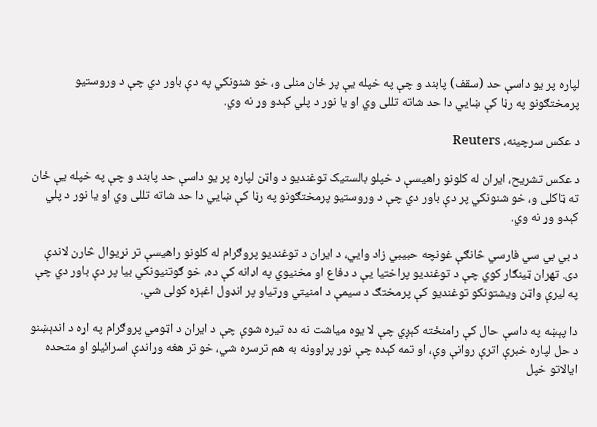لپاره پر یو داسې حد (سقف) پابند و چې په خپله یې پر ځان منلی و، خو شنونکي په دې باور دي چې د وروستیو پرمختګونو په رڼا کې ښايي دا حد شاته تللی وي او یا نور د پلي کېدو وړ نه وي.

د عکس سرچینه، Reuters

د عکس تشریح، ایران له کلونو راهیسې د خپلو بالستیک توغندیو د واټن لپاره پر یو داسې حد پابند و چې په خپله یې ځان ته ټاکلی و، خو شنونکي پر دې باور دي چې د وروستیو پرمختګونو په رڼا کې ښايي دا حد شاته تللی وي او یا نور د پلي کېدو وړ نه وي.

د بي بي سي فارسي څانګې غونچه حبیبي زاد وايي، د ایران د توغندیو پروګرام له کلونو راهیسې تر نړیوال څارن لاندې دی. تهران ټینګار کوي چې د توغندیو پراختیا یې د دفاع او مخنیوي په اډانه کې ده، خو ګوتنیونکي بیا پر دې باور دي چې په لیرې واټن ویشتونکو توغندیو کې پرمختګ د سیمې د امنیتي وړتیاو پر انډول اغېزه کولی شي.

دا پېښه په داسې حال کې رامنځته کېږي چې لا یوه میاشت نه ده تیره شوې چې د ایران د اټومي پروګرام په اړه د اندېښنو د حل لپاره خبرې اترې روانې وې، او تمه کېده چې نور پړاوونه به هم ترسره شي، خو تر هغه وړاندې اسرائیلو او متحده ایالاتو خپل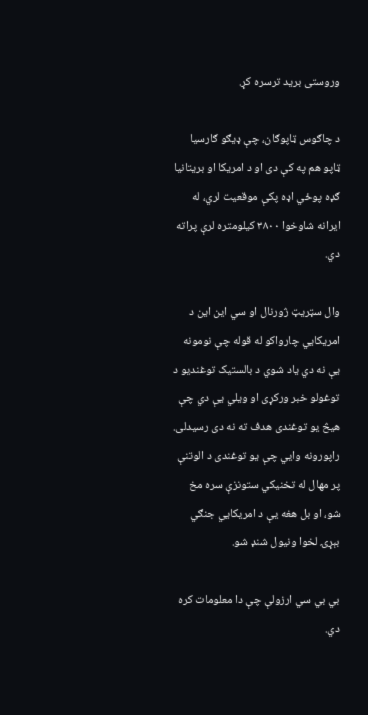وروستی برید ترسره کړ.

د چاګوس ټاپوګان، چې ډیګو ګارسیا ټاپو هم په کې دی او د امریکا او بریتانیا ګډه پوځي اډه پکې موقعیت لري، له ایرانه شاوخوا ۳۸۰۰ کیلومتره لرې پراته دي.

وال سټریټ ژورنال او سي این این د امریکايي چارواکو له قوله چې نومونه یې نه دي یاد شوي د بالستیک توغندیو د توغولو خبر ورکړی او ویلي یې دي چې هیڅ یو توغندی هدف ته نه دی رسیدلی. راپورونه وايي چې یو توغندی د الوتنې پر مهال له تخنیکي ستونزې سره مخ شو، او بل هغه یې د امریکايي جنګي بېړۍ لخوا ونیول شنډ شو.

بي بي سي ارزولې چې دا معلومات کره دي.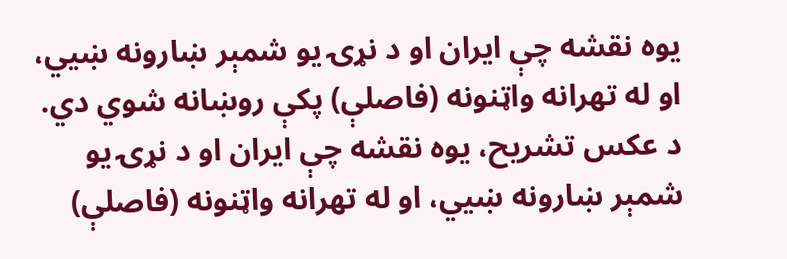یوه نقشه چې ایران او د نړۍ یو شمېر ښارونه ښيي، او له تهرانه واټنونه (فاصلې) پکې روښانه شوي دي.
د عکس تشریح، یوه نقشه چې ایران او د نړۍ یو شمېر ښارونه ښيي، او له تهرانه واټنونه (فاصلې)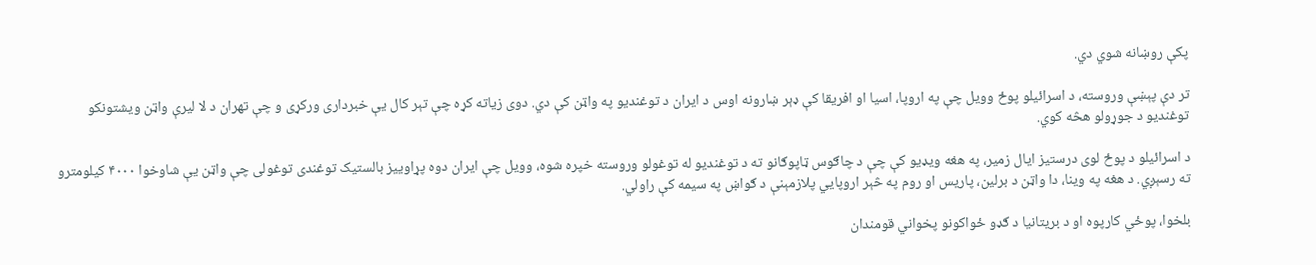پکې روښانه شوي دي.

تر دې پېښې وروسته، د اسرائیلو پوځ وویل چې په اروپا، اسیا او افریقا کې ډېر ښارونه اوس د ایران د توغندیو په واټن کې دي. دوی زیاته کړه چې تېر کال یې خبرداری ورکړی و چې تهران د لا لیرې واټن ویشتونکو توغندیو د جوړولو هڅه کوي.

د اسرائیلو د پوځ لوی درستیز ایال زمیر، په هغه ویډیو کې چې د چاګوس ټاپوګانو ته د توغندیو له توغولو وروسته خپره شوه، وویل چې ایران دوه پړاوییز بالستیک توغندی توغولی چې واټن یې شاوخوا ۴۰۰۰ کیلومترو ته رسېږي. د هغه په وینا، دا واټن د برلین، پاریس او روم په څېر اروپايي پلازمېنې د ګواښ په سیمه کې راولي.

بلخوا، پوځي کارپوه او د بریتانیا د ګډو ځواکونو پخواني قومندان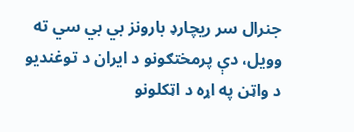جنرال سر ریچارډ بارونز بي بي سي ته وویل، دې پرمختګونو د ایران د توغندیو د واټن په اړه د اټکلونو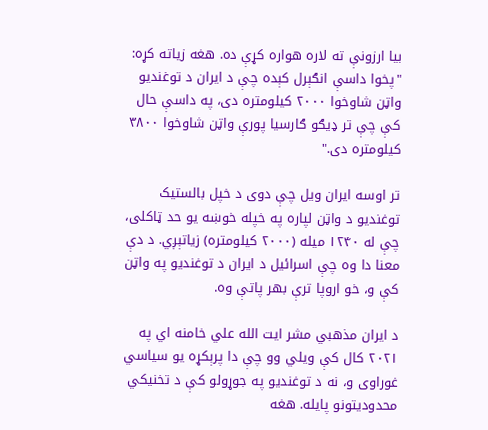بیا ارزونې ته لاره هواره کړې ده. هغه زیاته کړه: "پخوا داسې انګېرل کېده چې د ایران د توغندیو واټن شاوخوا ۲۰۰۰ کیلومتره دی، په داسې حال کې چې تر ډیګو ګارسیا پورې واټن شاوخوا ۳۸۰۰ کیلومتره دی."

تر اوسه ایران ویل چې دوی د خپل بالستیک توغندیو د واټن لپاره په خپله خوښه یو حد ټاکلی، چې له ۱۲۴۰ میله (۲۰۰۰ کیلومتره) زیاتېږي. د دې معنا دا وه چې اسرائیل د ایران د توغندیو په واټن کې و، خو اروپا ترې بهر پاتې وه.

د ایران مذهبي مشر ایت الله علي خامنه اي په ۲۰۲۱ کال کې ویلي وو چې دا پرېکړه یو سیاسي غوراوی و، نه د توغندیو په جوړولو کې د تخنیکي محدودیتونو پایله. هغه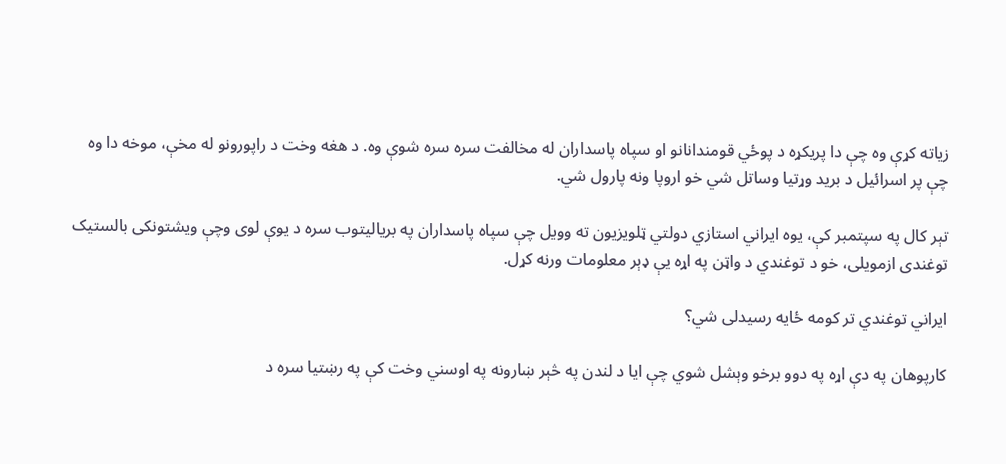زیاته کړې وه چې دا پریکړه د پوځي قومندانانو او سپاه پاسداران له مخالفت سره سره شوې وه. د هغه وخت د راپورونو له مخې، موخه دا وه چې پر اسرائیل د برید وړتیا وساتل شي خو اروپا ونه پارول شي.

تېر کال په سپتمبر کې، یوه ایراني استازي دولتي ټلویزیون ته وویل چې سپاه پاسداران په بریالیتوب سره د یوې لوی وچې ویشتونکی بالستیک توغندی ازمویلی، خو د توغندي د واټن په اړه یې ډېر معلومات ورنه کړل.

ایراني توغندي تر کومه ځایه رسیدلی شي؟

کارپوهان په دې اړه په دوو برخو وېشل شوي چې ایا د لندن په څېر ښارونه په اوسني وخت کې په رښتیا سره د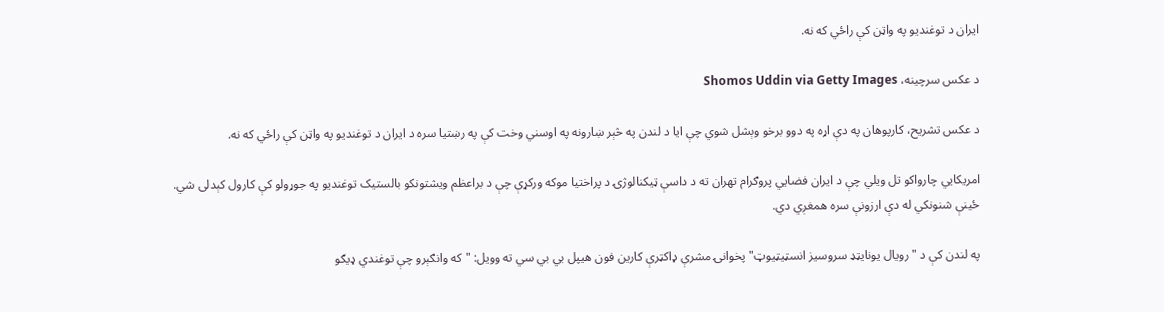ایران د توغندیو په واټن کې راځي که نه.

د عکس سرچینه، Shomos Uddin via Getty Images

د عکس تشریح، کارپوهان په دې اړه په دوو برخو وېشل شوي چې ایا د لندن په څېر ښارونه په اوسني وخت کې په رښتیا سره د ایران د توغندیو په واټن کې راځي که نه.

امریکايي چارواکو تل ویلي چې د ایران فضايي پروګرام تهران ته د داسې ټیکنالوژۍ د پراختیا موکه ورکړې چې د براعظم ویشتونکو بالستیک توغندیو په جوړولو کې کارول کېدلی شي. ځینې شنونکي له دې ارزونې سره همغږي دي.

په لندن کې د "رویال یونایټډ سروسیز انسټیټیوټ" پخوانۍ مشرې ډاکټرې کارین فون هیپل بي بي سي ته وویل: "که وانګېرو چې توغندي ډیګو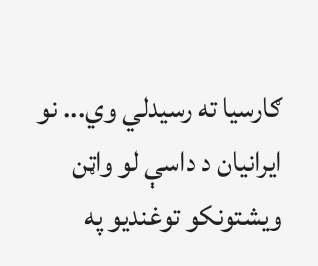ګارسیا ته رسیدلي وي... نو ایرانیان د داسې لو واټن ویشتونکو توغندیو په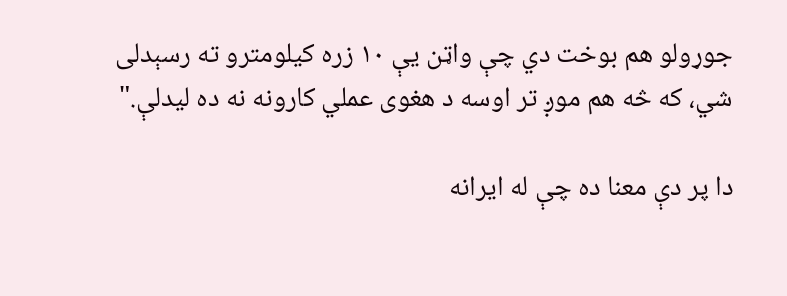جوړولو هم بوخت دي چې واټن یې ۱۰ زره کیلومترو ته رسېدلی شي، که څه هم موږ تر اوسه د هغوی عملي کارونه نه ده لیدلې."

دا پر دې معنا ده چې له ایرانه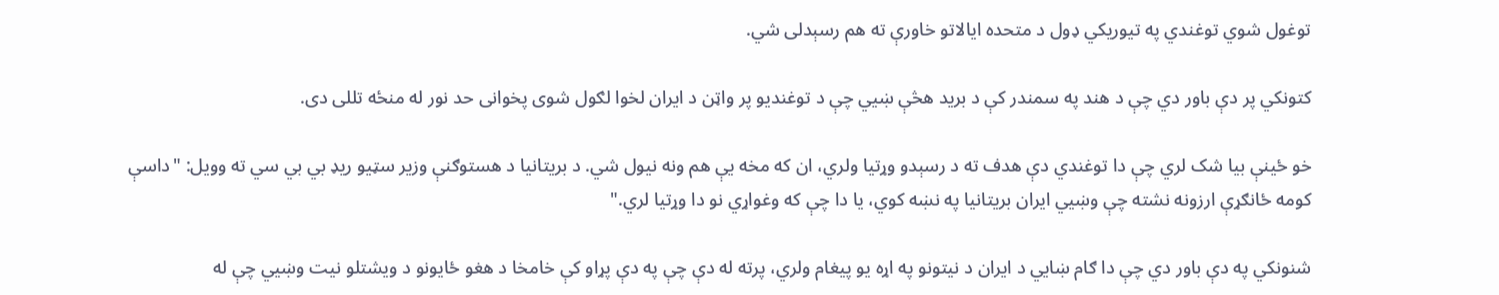توغول شوي توغندي په تیوریکي ډول د متحده ایالاتو خاورې ته هم رسېدلی شي.

کتونکي پر دې باور دي چې د هند په سمندر کې د برید هڅې ښيي چې د توغندیو پر واټن د ایران لخوا لګول شوی پخوانی حد نور له منځه تللی دی.

خو ځینې بیا شک لري چې دا توغندي دې هدف ته د رسېدو وړتیا ولري، ان که مخه یې هم ونه نیول شي. د بریتانیا د هستوګنې وزیر سټیو ریډ بي بي سي ته وویل: "داسې کومه ځانګړې ارزونه نشته چې وښيي ایران بریتانیا په نښه کوي، یا دا چې که وغواړي نو دا وړتیا لري."

شنونکي په دې باور دي چې دا ګام ښايي د ایران د نیتونو په اړه یو پیغام ولري، پرته له دې چې په دې پړاو کې خامخا د هغو ځایونو د ویشتلو نیت وښيي چې له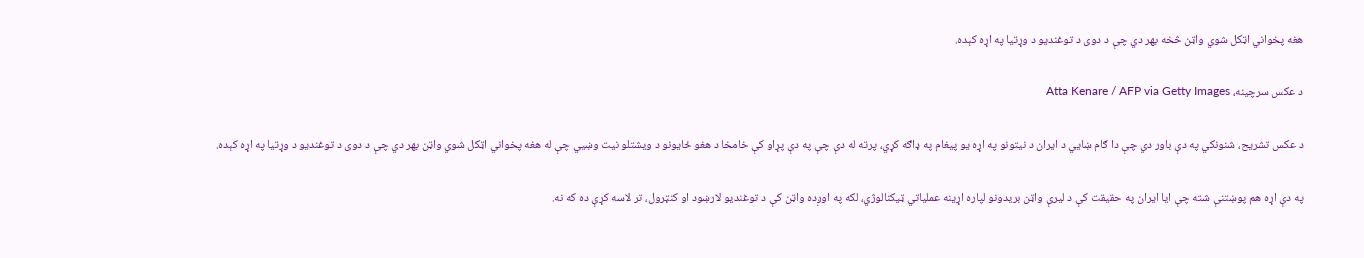هغه پخواني اټکل شوي واټن څخه بهر دي چې د دوی د توغندیو د وړتیا په اړه کېده.

د عکس سرچینه، Atta Kenare / AFP via Getty Images

د عکس تشریح، شنونکي په دې باور دي چې دا ګام ښايي د ایران د نیتونو په اړه یو پیغام په ډاګه کړي، پرته له دې چې په دې پړاو کې خامخا د هغو ځایونو د ویشتلو نیت وښيي چې له هغه پخواني اټکل شوي واټن بهر دي چې د دوی د توغندیو د وړتیا په اړه کېده.

په دې اړه هم پوښتنې شته چې ایا ایران په حقیقت کې د لیرې واټن بریدونو لپاره اړینه عملیاتي ټیکنالوژي، لکه په اوږده واټن کې د توغندیو لارښود او کنټرول، تر لاسه کړې ده که نه.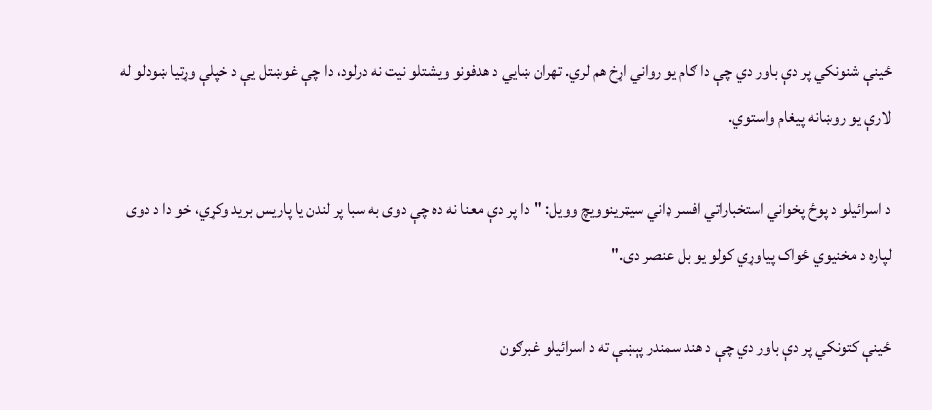ځینې شنونکي پر دې باور دي چې دا ګام یو رواني اړخ هم لري. تهران ښايي د هدفونو ویشتلو نیت نه درلود، دا چې غوښتل یې د خپلې وړتیا ښودلو له لارې یو روښانه پیغام واستوي.

د اسرائیلو د پوځ پخواني استخباراتي افسر ډاني سیټرینوویچ وویل: "دا پر دې معنا نه ده چې دوی به سبا پر لندن یا پاریس برید وکړي، خو دا د دوی لپاره د مخنیوي ځواک پیاوړي کولو یو بل عنصر دی."

ځینې کتونکي پر دې باور دي چې د هند سمندر پېښې ته د اسرائیلو غبرګون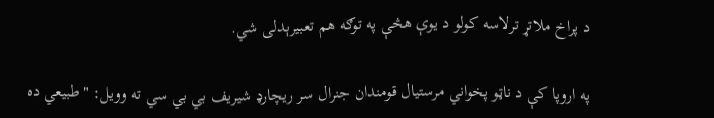د پراخ ملاتړ ترلاسه کولو د یوې هڅې په توګه هم تعبیرېدلی شي.

په اروپا کې د ناټو پخواني مرستیال قومندان جنرال سر ریچارډ شیریف بي بي سي ته وویل: "طبیعي ده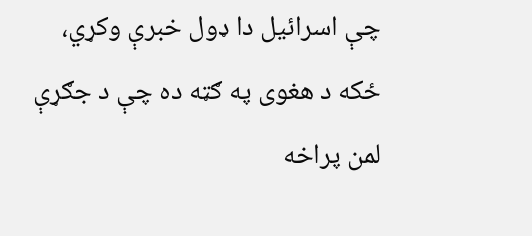چې اسرائیل دا ډول خبرې وکړي، ځکه د هغوی په ګټه ده چې د جګړې لمن پراخه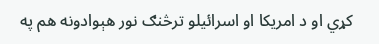کړي او د امریکا او اسرائیلو ترڅنګ نور هېوادونه هم په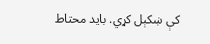کې ښکېل کړي. باید محتاط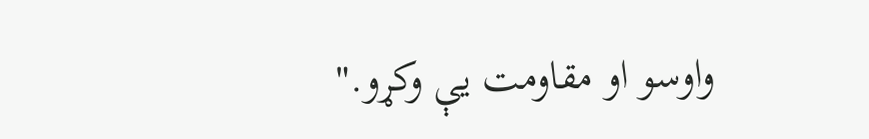واوسو او مقاومت یې وکړو."